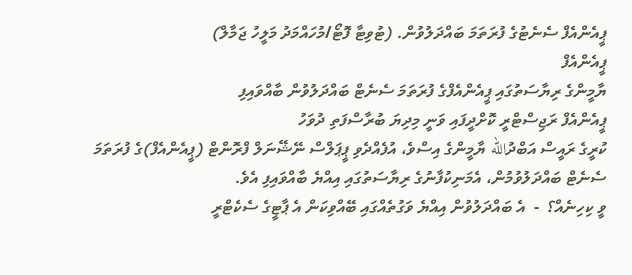ޕީއެންއެފް ސެނެޓުގެ ފުރަތަމަ ބައްދަލުވުން. (ޓުވިޓާ ފޮޓޯ/މުހައްމަދު މަލީހު ޖަމާލް)
ޕީއެންއެފް
ޔާމީންގެ ރިޔާސަތުގައި ޕީއެންއެފްގެ ފުރަތަމަ ސެނެޓް ބައްދަލުވުން ބާއްވައިފި
ޕީއެންއެފް ރަޖިސްޓްރީ ކޮށްދީފައި ވަނީ މިދިޔަ ބުރާސްފަތި ދުވަހު
ކުރީގެ ރައީސް އަބްދުالله ޔާމީންގެ އިސްވެ، އުފެއްދެވި ޕީޕަލްސް ނޭޝޭނަލް ފްރޮންޓް (ޕީއެންއެފް)ގެ ފުރަތަމަ ސެނެޓް ބައްދަލުވުމުން، އެމަނިކުފާނުގެ ރިޔާސަތުގައި އިއްޔެ ބާއްވައިފި އެވެ.
ވީ ކިހިނެއް؟  -  އެ ބައްދަލުވުން އިއްޔެ ވަގުތެއްގައި ބޭއްވިކަން އެ ޕާޓީގެ ސެކެޓްރީ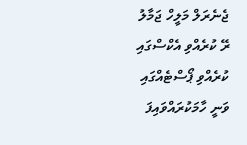ޖެނެރަލް މަލީހް ޖަމާލު ރޭ ކުރެއްވި އެކްސްގައި ކުރެއްވި ޕޯސްޓެއްގައި ވަނީ ހާމަކުރައްވައިފަ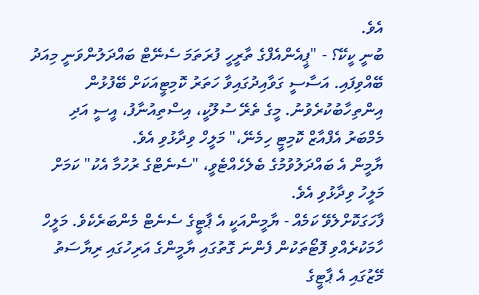އެވެ.
ބުނީ ކީކޭ؟ - "ޕީއެންއެފްގެ ތާރީހީ ފުރަތަމަ ސެނޭޓް ބައްދަލުންވަނީ މިއަދު ބޭއްވިފައި. އަސާސީ ގަވާއިދުގައިވާ ހަތަރު ކޮމިޓީއަކަށް ބޭފުޅުން އިންތިހާބުކުރެވުނު. މީގެ ތެރޭ ސުލޫކީ، އިސްތިއުނާފު، އީސީ އަދި މެމްބަރު އެފްއާޒް ކޮމިޓީ ހިމެނޭ،" މަލީހް ވިދާޅުވި އެވެ.
ޔާމީން އެ ބައްދަލުވުމުގެ ބެލެހެއްޓެވީ، "ސެނެޓްގެ ރުހުމާ އެކު" ކަމަށް މަލީހު ވިދާޅުވި އެވެ.
ފާހަގަކޮށްލެވޭ ކަމެއް - ޔާމީންއަކީ އެ ޕާޓީގެ ސެނެޓް މެންބަރެކެވެ. މަލީހް ހާމަކުރެއްވި ފޮޓޯތަކުން ފެންނަ ގޮތުގައި ޔާމީންގެ އަރިހުގައި ރިޔާސަތު މޭޒުގައި އެ ޕާޓީގެ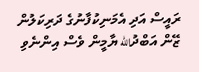ރައީސް އަދި އެމަނިކުފާނުގެ ދަރިކަލުން ޒޭން އަބްދުالله ޔާމީން ވެސް އިންނެވި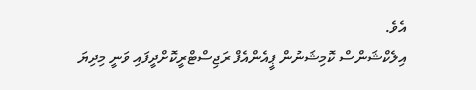އެވެ.
އިލެކްޝަންސް ކޮމިޝަނުން ޕީއެންއެފް ރަޖިސްޓްރީކޮށްދީފައި ވަނީ މިދިޔަ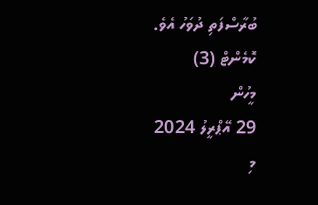ބުރާސްފަތި ދުވަހު އެވެ.
ކޮމެންޓް (3)
މީހުން
29 އޭޕްރީލު 2024
މި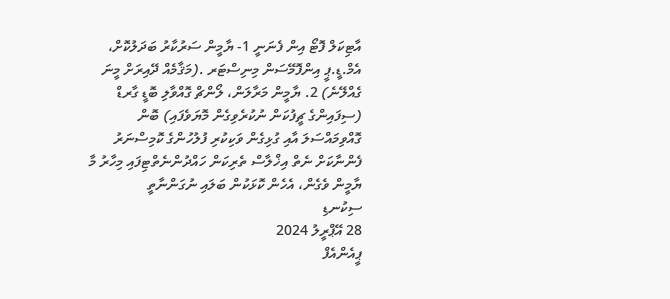އާޓިކަލް ފޮޓޯ އިން ފެނަނީ 1- ޔާމީން ސަރުކާރު ބަދަލުކޮށް، އެމް.ޑީ.ޕީ އިންފޮމޭސަން މިނިސްޓަރ .(މަޤާމެއް ދޭއިރަށް މީނަ ގެއްލޭނެ) 2. ޔާމީން މަރާލަން، ލޯންޗް ގޮއްވާލި ބޮޑީ ގާރޑް (ސިފައިންގެ ޗީފުކަން ނުކުރެވިގެން މޮޔަވެފައި) ބޮން ގޮއްވިމައްސަލަ އާއި ގުޅިގެން ވަކިކުރި ފުލުހުންގެ ކޮމިސްނަރު ފެންނާކަށް ނެތް އިޚްލާސް ތެރިކަން ހައްދުންނެތްޓިފައި މިހާރު މާ ޔާމީން ވެގެން، އެހެން ކޮޅަކުން ބަލައި ނުގަންނާތީ
ސިކުނޑި
28 އޭޕްރީލު 2024
ޕީއެންއެފް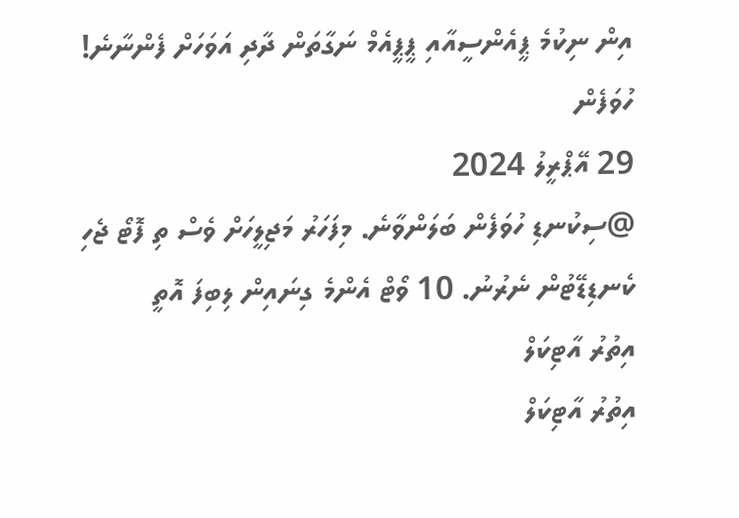އިން ނިކުމެ ޕީއެންސީއާއި ޕީޕީއެމް ނަގާތަން ދާދި އަވަހަށް ފެންނާނެ!
ހުވަފެން
29 އޭޕްރީލު 2024
@ސިކުނޑި ހުވަފެން ބަލަންވާނެ. މިފަހަރު މަޖިލީހަށް ވެސް ތި ފޮޓޯ ޖެހި ކެނޑިޑޭޓުން ނެރުނު. 10 ވޯޓް އެންމެ ގިނައިން ލިބިފަ އޮތީ
އިތުރު އާޓިކަލް
އިތުރު އާޓިކަލް